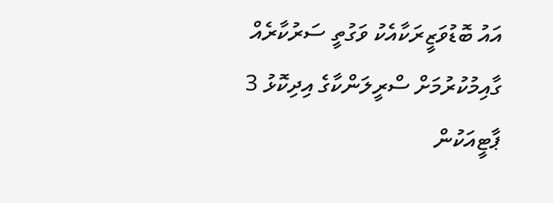އައު ބޮޑުވަޒީރަކާއެކު ވަގުތީ ސަރުކާރެއް ގާއިމުކުރުމަށް ސްރީލަންކާގެ އިދިކޮޅު 3 ޕާޓީއަކުން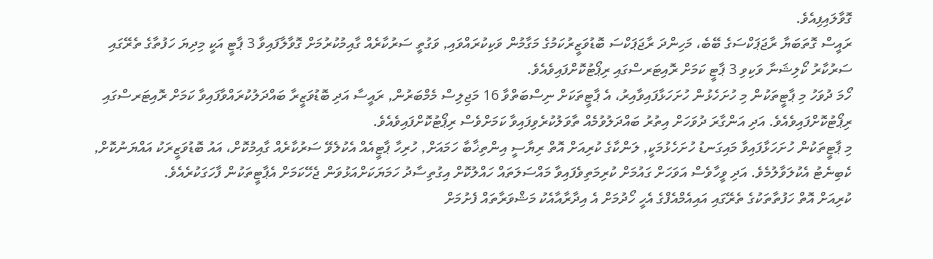ގޮވާލައިފިއެވެ.
ރައީސް ގޮތަބަޔާ ރާޖަޕަކްސަގެ ބޭބެ، މަހިންދަ ރާޖަޕަކްސަ ބޮޑުވަޒީރުކަމުގެ މަގާމުން ވަކިކުރައްވައި, ވަގުތީ ސަރުކާރެއް ގާއިމުކުރުމަށް ގޮވާލާފައިވާ 3 ޕާޓީ އަކީ މިދިޔަ ހަފުތާގެ ތެރޭގައި ސަރުކާރު ކޯލިޝަނާ ވަކިވި 3 ޕާޓީ ކަމަށް ރޮއިޓަރސްގައި ރިޕޯޓުކޮށްފައިވެއެވެ.
ހޯމަ ދުވަހު މި ޕާޓީތަކުން މި ހުށަހެޅުން ހުށަހަޅާފައިވާއިރު، އެ ޕާޓީތަކަށް ނިސްބަތްވާ 16 މަޖިލިސް މެމްބަރުން, ރައީސާ އަދި ބޮޑުވަޒީރާ ބައްދަލުކުރައްވާފައިވާ ކަމަށް ރޮއިޓަރސްގައި ރިޕޯޓުކޮށްފައިވެއެވެ. އަދި އަންގާރަ ދުވަހަށް އިތުރު ބައްދަލުވުމެއް ތާވަލުކުރެވިފައިވާ ކަމަށްވެސް ރިޕޯޓުކޮށްފައިވެއެވެ.
މި ޕާޓީތަކުން ހުށަހަޅާފައިވާ މައިގަނޑު ހުށަހެޅުމަކީ, ލަންކާގެ ކުރިއަށް އޮތް ރިޔާސީ އިންތިޚާބާ ހަމައަށް, ހުރިހާ ޕާޓީއެއް އެކުލެވޭ ސަރުކާރެއް ގާއިމުކޮށް، އައު ބޮޑުވަޒީރަކު އައްޔަނުކޮށް, ކެބިނެޓު އެކުލަވާލުމެވެ. އަދި ވީހާވެސް އަވަހަށް ގައުމަށް ކުރިމަތިވެފައިވާ މައްސަލަތައް ހައްލުކޮށް އިގުތިސާދު ހަމަޔަކަށްއަޅުވަން ޖެހޭކަމަށް އެޕާޓީތަކުން ފާހަގަކުރެއެވެ.
ކުރިއަށް އޮތް ހަފުތާތަކުގެ ތެރޭގައި އައިއެމްއެފްގެ އެހީ ހޯދުމަށް އެ އިދާރާއާއެކު މަޝްވަރާތައް ފެށުމަށް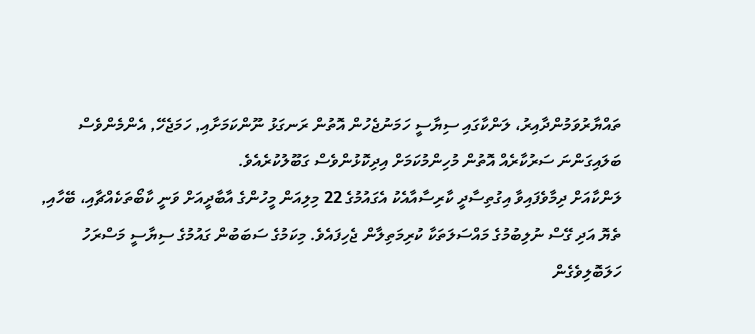ތައްޔާރުވަމުންދާއިރު، ލަންކާގައި ސިޔާސީ ހަމަނުޖެހުން އޮތުން ރަނގަޅު ނޫންކަމަށާއި, ހަމަޖެހޭ, އެންމެންވެސް ބަލައިގަންނަ ސަރުކާރެއް އޮތުން މުހިންމުކަމަށް އިދިކޮޅުންވެސް ގަބޫލުކުރެއެވެ.
ލަންކާއަށް ދިމާވެފައިވާ އިގުތިސާދީ ކާރިސާއާއެކު އެގައުމުގެ 22 މިލިއަން މީހުންގެ އާބާދީއަށް ވަނީ ކާބޯތަކެއްޗާއި، ބޭހާއި, ތެޔޮ އަދި ގޭސް ނުލިބުމުގެ މައްސަލަތަކާ ކުރިމަތިލާން ޖެހިފައެވެ. މިކަމުގެ ސަބަބުން ގައުމުގެ ސިޔާސީ މަސްރަހު ހަލަބޮލިވެގެން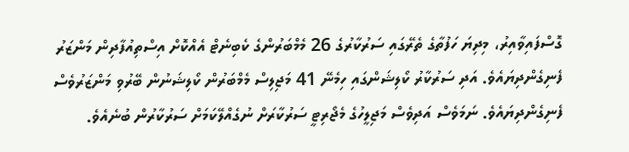ގޮސްފައިވާއިރު، މިދިޔަ ހަފުތާގެ ތެރޭގައި ސަރުކާރުގެ 26 މެމްބަރުންގެ ކެބިނެޓް އެއްކޮށް އިސްތިއުފާދިން މަންޒަރު ފެނިގެންދިޔައެވެ. އަދި ސަރުކާރު ކޯލިޝަންގައި ހިމެނޭ 41 މަޖިލިސް މެމްބަރުން ކޯލިޝަނުން ބޭރުވި މަންޒަރުވެސް ފެނިގެންދިޔައެވެ. ނަމަވެސް އަދިވެސް މަޖިލީހުގެ މެޖޯރިޓީ ސަރުކާރަށް ނުގެއްލޭކަމަށް ސަރުކާރުން ބުނެއެވެ.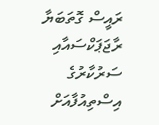ރައީސް ގޮތަބަޔާ ރާޖަޕަކްސައާއި ސަރުކާރުގެ އިސްތިއުފާއަށް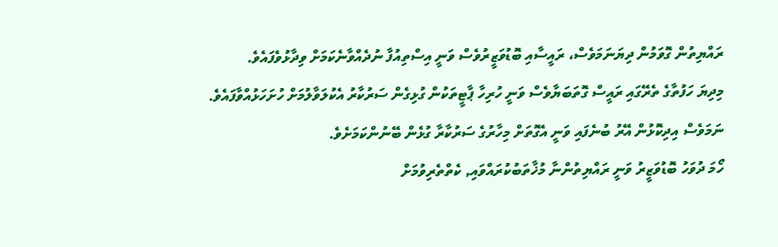ރައްޔިތުން ގޮވަމުން ދިޔަނަމަވެސް، ރައީސާއި ބޮޑުވަޒީރުވެސް ވަނީ އިސްތިއުފާ ނުދެއްވާނެކަމަށް ވިދާޅުވެފައެވެ.
މިދިޔަ ހަފުތާގެ ތެރޭގައި ރައީސް ގޮތަބަޔާވެސް ވަނީ ހުރިހާ ޕާޓީތަކުން ގުޅިގެން ސަރުކާރު އެކުލަވާލުމަށް ހުށަހަޅުއްވާފައެވެ. ނަމަވެސް އިދިކޮޅުން އޭރު ބުނެފައި ވަނީ އެގޮތަށް މިހާރުގެ ސަރުކާރާ ގުޅެން ބޭނުންކަމަށެވެ.
ހޯމަ ދުވަހު ބޮޑުވަޒީރު ވަނީ ރައްޔިތުންނާ މުޚާތަބުކުރައްވައި, ކެތްތެރިވުމަށް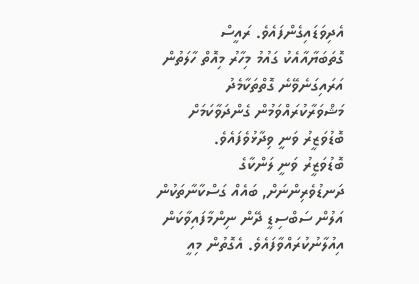އެދިވަޑައިގެންފައެވެ. ރައީސް ގޮތަބަޔާއާއެކު ގައުމު މިހާރު މިއޮތް ހާލަތުން އަރައިގަނެވޭނެ ގޮތްތަކާމެދު މަޝްވަރާކުރައްވަމުން ގެންދަވާކަމަށް ބޮޑުވަޒީރު ވަނީ ވިދާޅުވެފައެވެ.
ބޮޑުވަޒީރު ވަނީ ލަންކާގެ ދަނޑުވެރިންނަށް, ބައެއް ގަސްކާނާތަކުން އަލުން ސަބްސިޑީ ދޭން ނިންމާފައިވާކަން އިއުލާނުކުރައްވާފައެވެ. އެގޮތުން މިއީ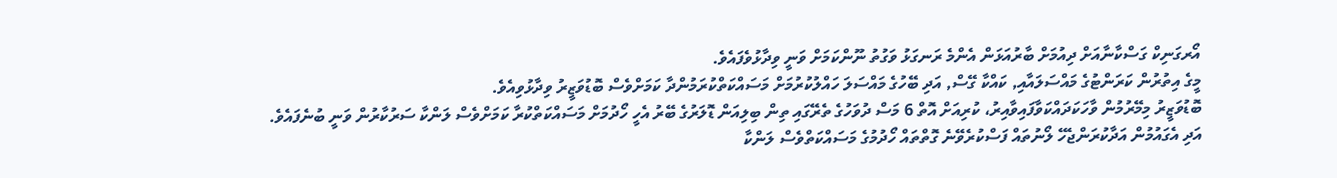އޯރގަނިކް ގަސްކާނާއަށް ދިއުމަށް ބާރުއަޅަން އެންމެ ރަނގަޅު ވަގުތު ނޫންކަމަށް ވަނީ ވިދާޅުވެފައެވެ.
މީގެ އިތުރުން ކަރަންޓުގެ މައްސަލައާއި, ކައްކާ ގޭސް, އަދި ބޭހުގެ މައްސަލަ ހައްލުކުރުމަށް މަސައްކަތްކުރަމުންދާ ކަމަށްވެސް ބޮޑުވަޒީރު ވިދާޅުވިއެވެ.
ބޮޑުވަޒީރު މިމޭރުމުން ވާހަކަދައްކަވާފައިވާއިރު، ކުރިއަށް އޮތް 6 މަސް ދުވަހުގެ ތެރޭގައި ތިން ބިލިއަން ޑޮލަރުގެ ބޭރު އެހީ ހޯދުމަށް މަސައްކަތްކުރާ ކަމަށްވެސް ލަންކާ ސަރުކާރުން ވަނީ ބުނެފައެވެ. އަދި އެގައުމުން އަދާކުރަންޖެހޭ ލޯނުތައް ފަސްކުރެވޭނެ ގޮތްތައް ހޯދުމުގެ މަސައްކަތްވެސް ލަންކާ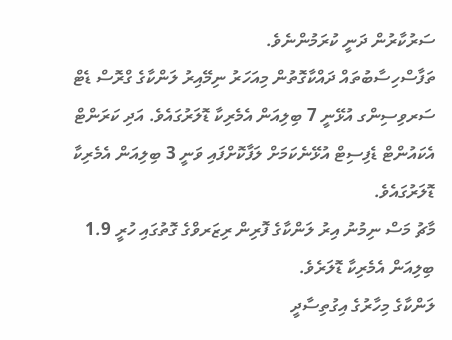ސަރުކާރުން ދަނީ ކުރަމުންނެވެ.
ތަފާސްހިސާބުތައް ދައްކާގޮތުން މިއަހަރު ނިމޭއިރު ލަންކާގެ ގްރޮސް ޑެޓް ސަރވިސިންގ އުޅޭނީ 7 ބިލިއަން އެމެރިކާ ޑޮލަރުގައެވެ. އަދި ކަރަންޓް އެކައުންޓް ޑެފިސިޓް އުޅޭނެކަމަށް ލަފާކޮށްފައި ވަނީ 3 ބިލިއަން އެމެރިކާ ޑޮލަރުގައެވެ.
މާޗު މަސް ނިމުނު އިރު ލަންކާގެ ފޮރިން ރިޒަރވްގެ ގޮތުގައި ހުރީ 1.9 ބިލިއަން އެމެރިކާ ޑޮލަރެވެ.
ލަންކާގެ މިހާރުގެ އިގުތިސާދީ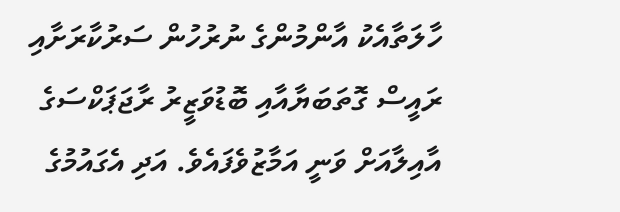ހާލަތާއެކު އާންމުންގެ ނުރުހުން ސަރުކާރަށާއި ރައީސް ގޮތަބަޔާއާއި ބޮޑުވަޒީރު ރާޖަޕަކްސަގެ އާއިލާއަށް ވަނީ އަމާޒުވެފައެވެ. އަދި އެގައުމުގެ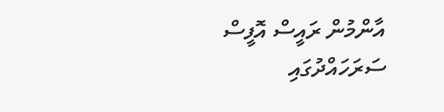އާންމުން ރައީސް އޮފީސް ސަރަހައްދުގައި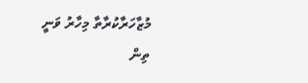މުޒާހަރާކުރާތާ މިހާރު ވަނީ ތިން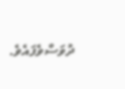ދުވަސްވެފައެވެ.